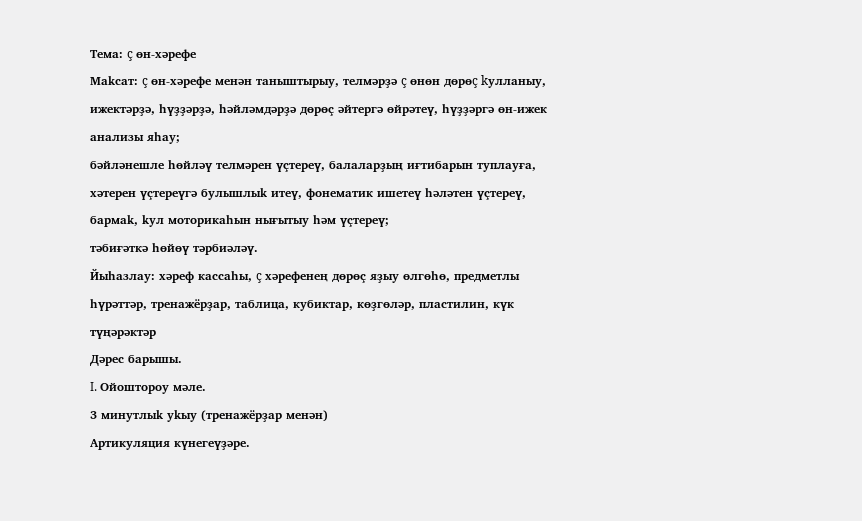Тема: ç өн-хәрефе
Маkсат: ç өн-хәрефе менән таныштырыу, телмәрҙә ç өнөн дөрөç kулланыу, ижектәрҙә, һүҙҙәрҙә, һәйләмдәрҙә дөрөç әйтергә өйрәтеү, һүҙҙәргә өн-ижек анализы яһау;
бәйләнешле һөйләү телмәрен үçтереү, балаларҙың иғтибарын туплауға, хәтерен үçтереүгә булышлыk итеү, фонематик ишетеү һәләтен үçтереү, бармаk, kул моторикаһын нығытыу һәм үçтереү;
тәбиғәткә һөйөү тәрбиәләү.
Йыһазлау: хәреф кассаһы, ç хәрефенең дөрөç яҙыу өлгөһө, предметлы һүрәттәр, тренажёрҙар, таблица, кубиктар, көҙгөләр, пластилин, күк түңәрәктәр
Дәрес барышы.
Ι. Ойоштороу мәле.
3 минутлыk уkыу (тренажёрҙар менән)
Артикуляция күнегеүҙәре.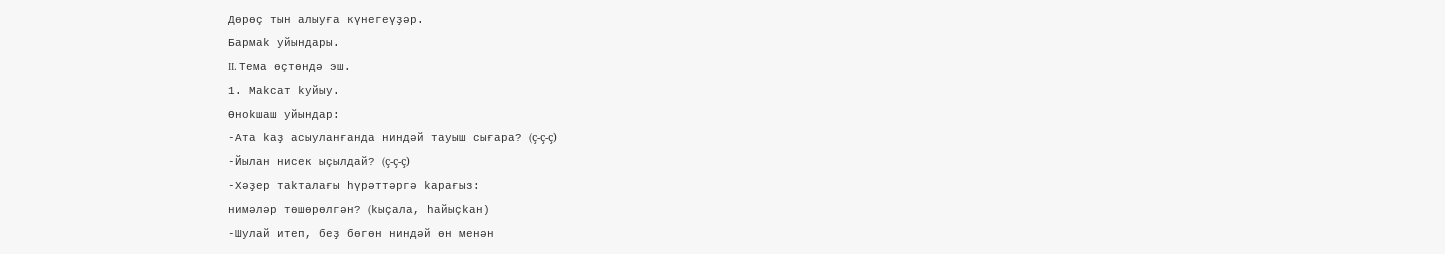Дөрөç тын алыуға күнегеүҙәр.
Бармаk уйындары.
ΙΙ. Тема өçтөндә эш.
1. Маkсат kуйыу.
Өноkшаш уйындар:
-Ата kаҙ асыуланғанда ниндәй тауыш сығара? (ç-ç-ç)
-Йылан нисек ыçылдай? (ç-ç-ç)
-Хәҙер таkталағы һүрәттәргә kарағыз:
нимәләр төшөрөлгән? (kыçала, һайыçkан)
-Шулай итеп, беҙ бөгөн ниндәй өн менән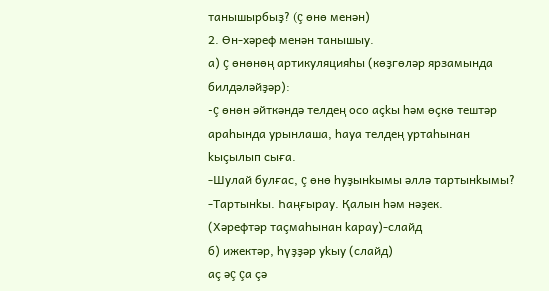танышырбыҙ? (ç өнө менән)
2. Өн-хәреф менән танышыу.
а) ç өнөнөң артикуляцияһы (көҙгөләр ярзамында билдәләйҙәр):
-ç өнөн әйткәндә телдең осо аçkы һәм өçкө тештәр араһында урынлаша, һауа телдең уртаһынан kыçылып сыға.
-Шулай булғас, ç өнө һуҙынkымы әллә тартынkымы?
-Тартынkы. Һаңғырау. Қалын һәм нәҙек.
(Хәрефтәр таçмаһынан kарау)-слайд
б) ижектәр, һүҙҙәр уkыу (слайд)
аç әç çа çә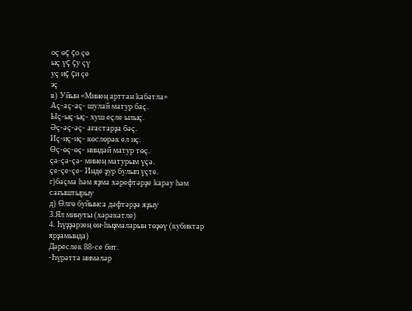оç өç çо çө
ыç үç çу çү
уç иç çи çе
эç
в) Уйын «Минең арттан kабатла»
Аç-аç-аç- шулай матур баç.
Ыç-ыç-ыç- хуш еçле ылыç.
Әç-әç-әç- ағастарҙа бәç.
Иç-иç-иç- көслөрәк ел иç.
Өç-өç-өç- ниндәй матур төç.
çә-çә-çә- минең матурым үçә.
çе-çе-çе- Инде ҙур булып үçте.
г)баçма һәм яҙма хәрефтәрҙе kарау һәм сағыштырыу
д) Өлгө буйынса дәфтәрҙә яҙыу
3.Ял минуты (хәрәкәтле)
4. Һүҙҙәрзең өн-һыҙмаларын төҙөү (кубиктар ярҙамында)
Дәреслек 88-се бит.
-Һүрәттә нимәләр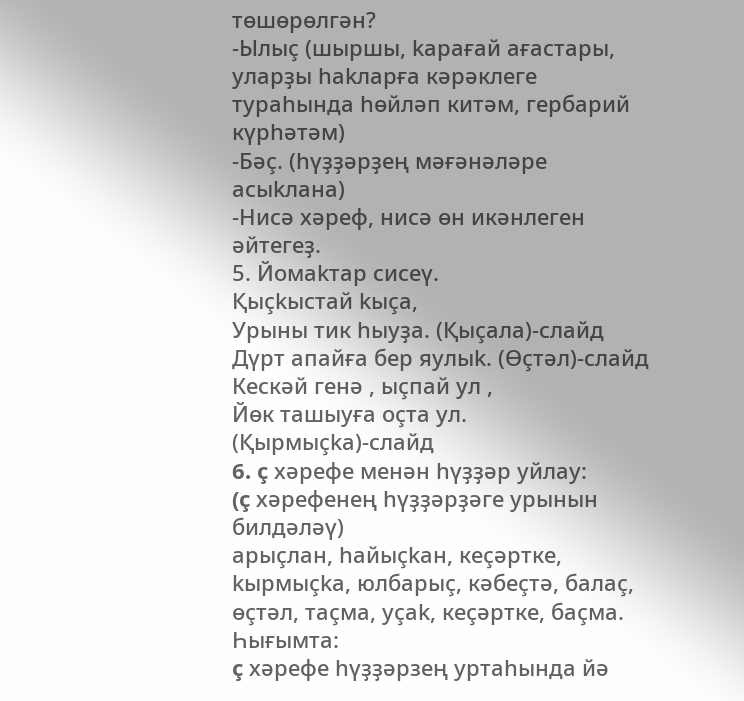төшөрөлгән?
-Ылыç (шыршы, kарағай ағастары, уларҙы һаkларға кәрәклеге тураһында һөйләп китәм, гербарий күрһәтәм)
-Бәç. (һүҙҙәрҙең мәғәнәләре асыkлана)
-Нисә хәреф, нисә өн икәнлеген әйтегеҙ.
5. Йомаkтар сисеү.
Қыçkыстай kыçа,
Урыны тик һыуҙа. (Қыçала)-слайд
Дүрт апайға бер яулыk. (Өçтәл)-слайд
Кескәй генә , ыçпай ул ,
Йөк ташыуға оçта ул. (Қырмыçkа)-слайд
6. ç хәрефе менән һүҙҙәр уйлау:
(ç хәрефенең һүҙҙәрҙәге урынын билдәләү)
арыçлан, һайыçkан, кеçәртке, kырмыçkа, юлбарыç, кәбеçтә, балаç, өçтәл, таçма, уçаk, кеçәртке, баçма.
Һығымта:
ç хәрефе һүҙҙәрзең уртаһында йә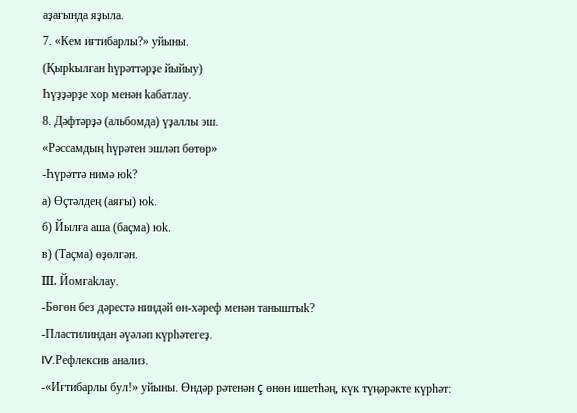аҙағында яҙыла.
7. «Кем иғтибарлы?» уйыны.
(Қырkылған һүрәттәрҙе йыйыу)
Һүҙҙәрҙе хор менән kабатлау.
8. Дәфтәрҙә (альбомда) үҙаллы эш.
«Рәссамдың һүрәтен эшләп бөтөр»
-Һүрәттә нимә юk?
а) Өçтәлдең (аяғы) юk.
б) Йылға аша (баçма) юk.
в) (Таçма) өҙөлгән.
ΙΙΙ. Йомғаkлау.
-Бөгөн без дәрестә ниндәй өн-хәреф менән таныштыk?
-Пластилиндан әүәләп күрһәтегеҙ.
IV.Рефлексив анализ.
-«Иғтибарлы бул!» уйыны. Өндәр рәтенән ç өнөн ишетһәң, күк түңәрәкте күрһәт: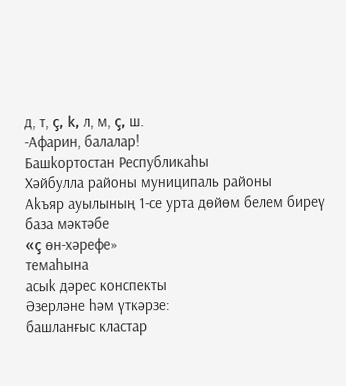д, т, ç, k, л, м, ç, ш.
-Афарин, балалар!
Башkортостан Республикаһы
Хәйбулла районы муниципаль районы
Аkъяр ауылының 1-се урта дөйөм белем биреү база мәктәбе
«ç өн-хәрефе»
темаһына
асыk дәрес конспекты
Әзерләне һәм үткәрзе:
башланғыс кластар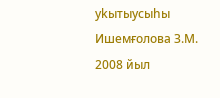уkытыусыһы
Ишемғолова З.М.
2008 йыл